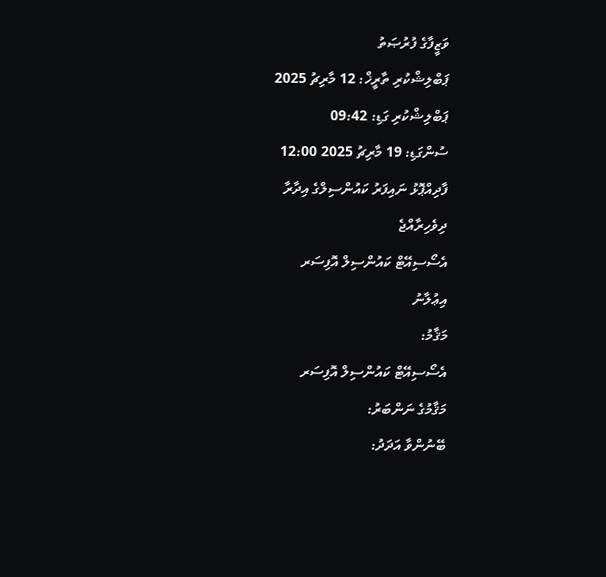ވަޒީފާގެ ފުރުޞަތު
ޕަބްލިޝްކުރި ތާރީޚް: 12 މާރިޗު 2025
ޕަބްލިޝްކުރި ގަޑި: 09:42
ސުންގަޑި: 19 މާރިޗު 2025 12:00
ފާދިއްޕޮޅު ނައިފަރު ކައުންސިލްގެ އިދާރާ
ދިވެހިރާއްޖެ
އެސޯސިއޭޓް ކައުންސިލް އޮފިސަރ
އިޢުލާނު
މަޤާމު:
އެސޯސިއޭޓް ކައުންސިލް އޮފިސަރ
މަޤާމުގެ ނަންބަރު:
ބޭނުންވާ އަދަދު: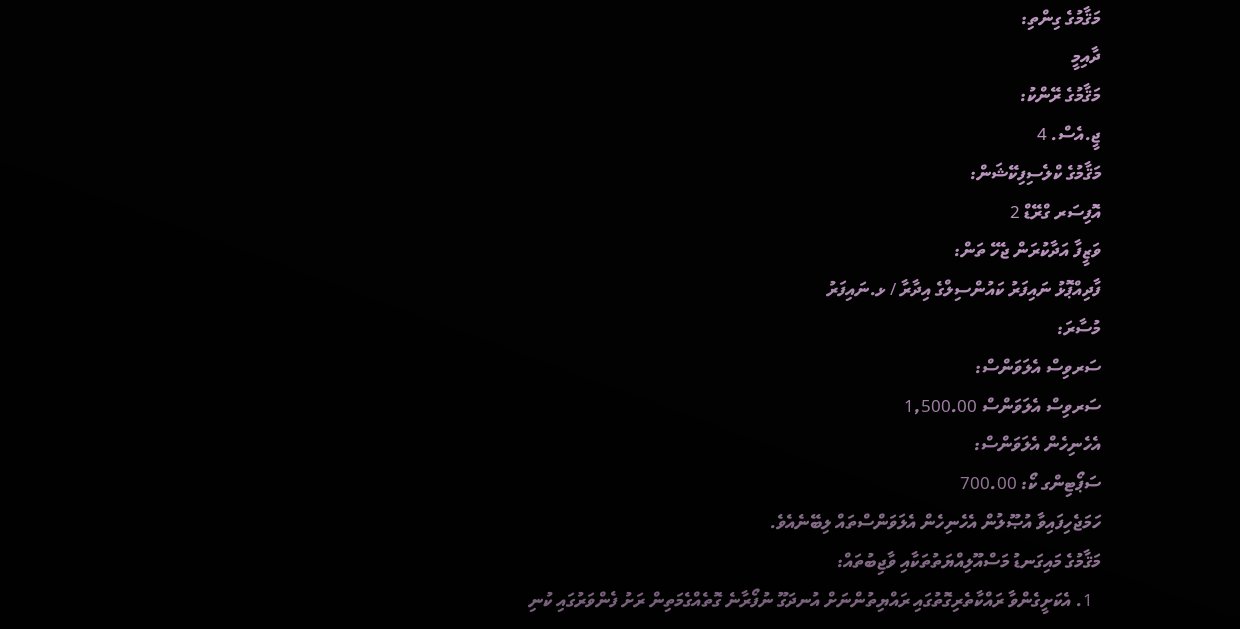މަޤާމުގެ ގިންތި:
ދާއިމީ
މަޤާމުގެ ރޭންކު:
ޖީ.އެސް. 4
މަޤާމުގެ ކްލެސިފިކޭޝަން:
އޮފިސަރ ގްރޭޑް 2
ވަޒީފާ އަދާކުރަން ޖެހޭ ތަން:
ފާދިއްޕޮޅު ނައިފަރު ކައުންސިލްގެ އިދާރާ / ޅ.ނައިފަރު
މުސާރަ:
ސަރވިސް އެލަވަންސް:
ސަރވިސް އެލަވަންސް 1,500.00
އެހެނިހެން އެލަވަންސް:
ސަޕޯޓިންގ ކޯ: 700.00
ހަމަޖެހިފައިވާ އުޞޫލުން އެހެނިހެން އެލަވަންސްތައް ލިބޭނެއެވެ.
މަޤާމުގެ މައިގަނޑު މަސްއޫލިއްޔަތުތަކާއި ވާޖިބުތައް:
  1. އެކަށީގެންވާ ރައްކާތެރިގޮތުގައި ރައްޔިތުންނަށް އުނދަގޫ ނުފޯރާނެ ގޮތެއްގެމަތިން ރަށު ފެންވަރުގައި ކުނި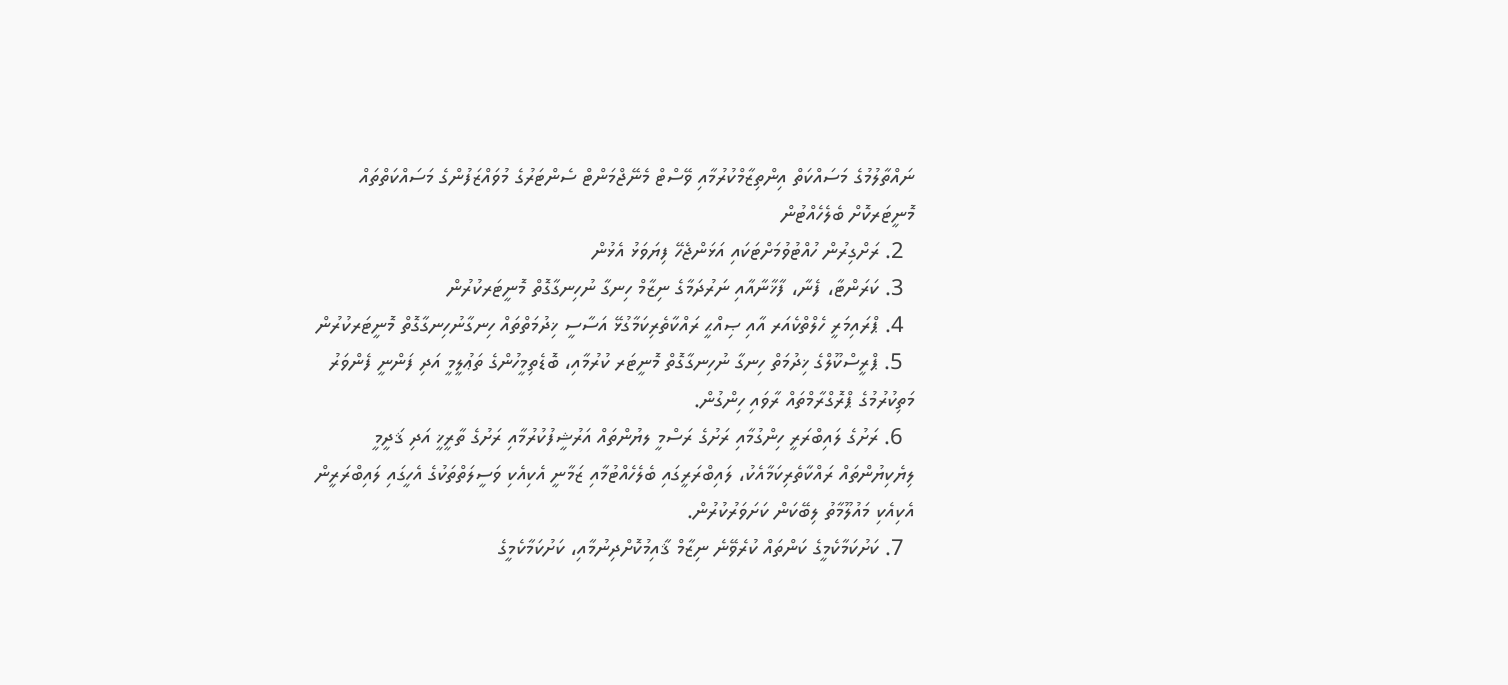ނައްތާލުމުގެ މަސައްކަތް އިންތިޒާމްކުރުމާއި ވޭސްޓް މެނޭޖްމަންޓް ސެންޓަރުގެ މުވައްޒަފުންގެ މަސައްކަތްތައް މޮނީޓަރކޮށް ބެލެހެއްޓުން
  2. ރަށްގިރުން ހުއްޓުވުމަށްޓަކައި އަޅަންޖެހޭ ފިޔަވަޅު އެޅުން
  3. ކަރަންޓާ، ފެނާ، ފާޚާނާއާއި ނަރުދަމާގެ ނިޒާމް ހިނގާ ނުހިނގާގޮތް މޮނީޓަރކުރުން
  4. ޕްރައިމަރީ ހެލްތްކެއަރ އާއި ޞިއްޙީ ރައްކާތެރިކަމާގުޅޭ އަސާސީ ޚިދުމަތްތައް ހިނގާނުހިނގާގޮތް މޮނީޓަރކުރުން
  5. ޕްރީސްކޫލްގެ ޚިދުމަތް ހިނގާ ނުހިނގާގޮތް މޮނީޓަރ ކުރުމާއި، ބޮޑެތިމީހުންގެ ތަޢުލީމީ އަދި ފަންނީ ފެންވަރު މަތިކުރުމުގެ ޕްރޮގްރާމްތައް ރާވައި ހިންގުން.
  6. ރަށުގެ ލައިބްރަރީ ހިންގުމާއި ރަށުގެ ރަސްމީ ލޔުންތައް އަރުޝީފުކުރުމާއި ރަށުގެ ތާރީޚީ އަދި ޤަދީމީ ލިޔެކިޔުންތައް ރައްކާތެރިކަމާއެކު، ލައިބްރަރީގައި ބެލެހެއްޓުމާއި ޒަމާނީ އެކިއެކި ވަސީލަތްތަކުގެ އެހީގައި ލައިބްރަރީން އެކިއެކި މައުލޫމާތު ލިބޭކަން ކަށަވަރުކުރުން.
  7. ކަށުކަމާކެމީގެ ކަންތައް ކުރެވޭނެ ނިޒާމް ޤާއިމުކޮށްދިނުމާއި، ކަށުކަމާކެމީގެ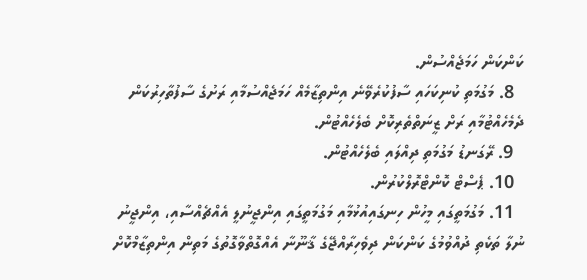ކަންކަން ހަމަޖެއްސުން.
  8. މަގުމަތި ކުނިކަހައި ސާފުކުރެވޭނެ އިންތިޒާމެއް ހަމަޖެއްސުމާއި ރަށުގެ ސާފުތާހިރުކަން ދެމެހެއްޓުމާއި ރަށް ޒީނަތްތެރިކޮށް ބެލެހެއްޓުން.
  9. ރޭގަނޑު މަގުމަތި ދިއްލައި ބެލެހެއްޓުން.
  10. ޕެސްޓް ކޮންޓްރޮލްކުރުން.
  11. މަގުމަތީގައި މީހުން ހިނގައިއުޅުމާއި މަގުމަތީގައި އިންޖީނުލީ އެއްޗެއްސާއި، އިންޖީނު ނުލާ ތަކެތި ދުއްވުމުގެ ކަންކަން ދިވެހިރާއްޖޭގެ ޤާނޫނާ އެއްގޮތްވާގޮތުގެ މަތިން އިންތިޒާމްކޮށް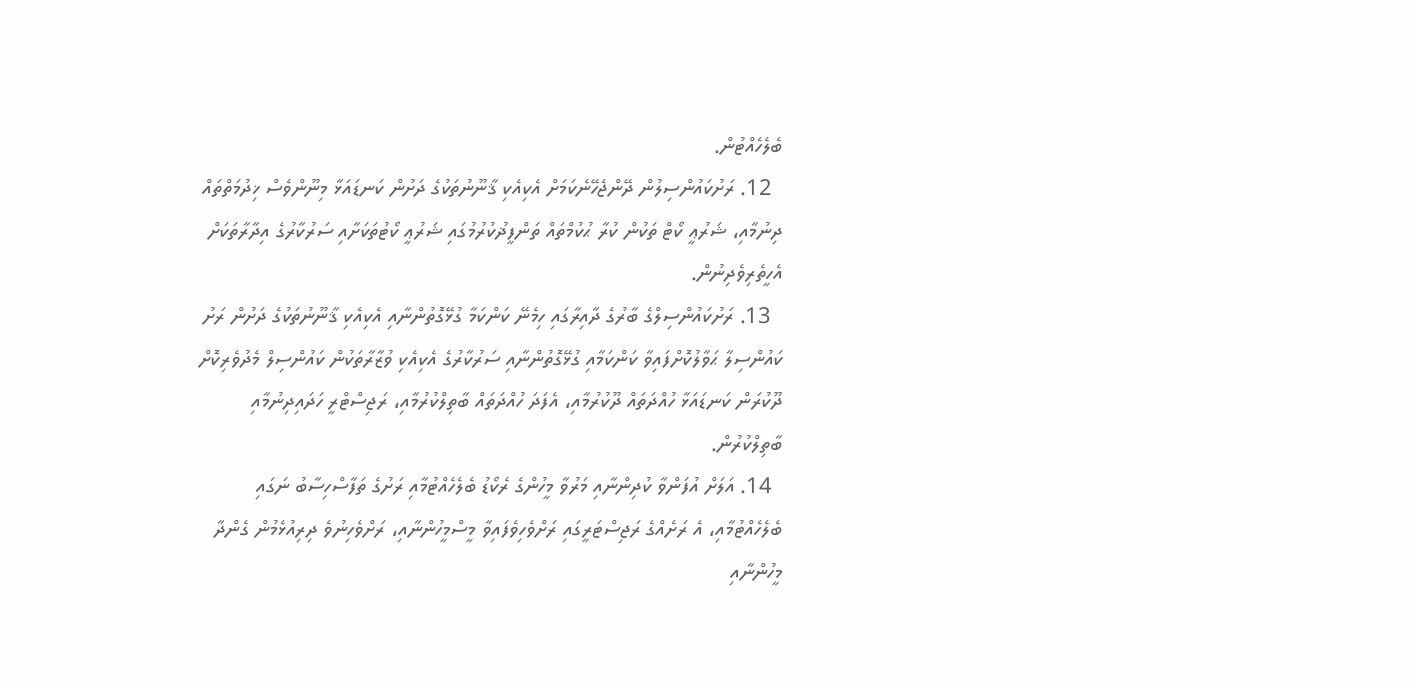ބެލެހެއްޓުން.
  12. ރަށުކައުންސިލުން ދޭންޖެހޭނެކަމަށް އެކިއެކި ޤާނޫނުތަކުގެ ދަށުން ކަނޑައަޅާ މިނޫންވެސް ޚިދުމަތްތައް ދިނުމާއި، ޝަރުޢީ ކޯޓް ތަކުން ކުރާ ޙުކުމްތައް ތަންފީޛުކުރުމުގައި ޝަރުޢީ ކޯޓުތަކަށާއި ސަރުކާރުގެ އިދާރާތަކަށް އެހީތެރިވެދިނުން.
  13. ރަށުކައުންސިލްގެ ބާރުގެ ދާއިރާގައި ހިމެނޭ ކަންކަމާ ގުޅޭގޮތުންނާއި އެކިއެކި ޤާނޫނުތަކުގެ ދަށުން ރަށު ކައުންސިލާ ޙަވާލުކޮށްފައިވާ ކަންކަމާއި ގުޅޭގޮތުންނާއި ސަރުކާރުގެ އެކިއެކި ވުޒާރާތަކުން ކައުންސިލް މެދުވެރިކޮށް ދޫކުރަން ކަނޑައަޅާ ހުއްދަތައް ދޫކުރުމާއި، އެފަދަ ހުއްދަތައް ބާތިލްކުރުމާއި، ރަޖިސްޓްރީ ހަދައިދިނުމާއި ބާތިލްކުރުން.
  14. އަލަށް އުފަންވާ ކުދިންނާއި މަރުވާ މީހުންގެ ރެކޯޑު ބެލެހެއްޓުމާއި ރަށުގެ ތަފާސްހިސާބު ނަގައި ބެލެހެއްޓުމާއި، އެ ރަށެއްގެ ރަޖިސްޓަރީގައި ރަށްވެހިވެފައިވާ މީސްމީހުންނާއި، ރަށްވެހިނުވެ ދިރިއުޅެމުން ގެންދާ މީހުންނާއި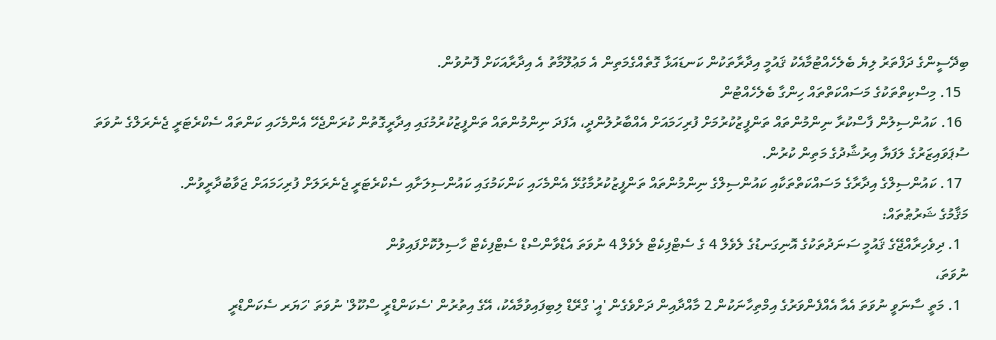ބިދޭސީންގެ ދަފްތަރު ލިޔެ ބެލެހެއްޓުމާއެކު ޤައުމީ އިދާރާތަކުން ކަނޑައަޅާ ގޮތެއްގެމަތިން އެ މަޢުލޫމާތު އެ އިދާރާއަކަށް ފޮނުވުން.
  15. މިސްކިތްތަކުގެ މަސައްކަތްތައް ހިންގާ ބެލެހެއްޓުން
  16. ކައުންސިލުން ފާސްކުރާ ނިންމުންތައް ތަންފީޒުކުރުމަށް ފުރިހަމައަށް އެއްބާރުލުންދީ، އެފަދަ ނިންމުންތައް ތަންފީޒުކުރުމުގައި އިދާރީގޮތުން ކުރަންޖެހޭ އެންމެހައި ކަންތައް ސެކްރެޓަރީ ޖެނެރަލްގެ ނުވަތަ ސުޕަވައިޒަރުގެ ލަފަޔާ އިރުޝާދުގެ މަތިން ކުރުން.
  17. ކައުންސިލްގެ އިދާރާގެ މަސައްކަތްތަކާއި ކައުންސިލްގެ ނިންމުންތައް ތަންފީޒުކުރުމާގުޅޭ އެންމެހައި ކަންކަމުގައި ކައުންސިލަށާއި ސެކްރެޓަރީ ޖެނެރަލަށް ފުރިހަމައަށް ޖަވާބުދާރީވުން.
މަޤާމުގެ ޝަރުޠުތައް:
  1. ދިވެހިރާއްޖޭގެ ޤައުމީ ސަނަދުތަކުގެ އޮނިގަނޑުގެ ލެވެލް 4 ގެ ސެޓްފިކެޓް ލެވެލް 4 ނުވަތަ އެޑްވާންސްޑް ސެޓްފިކެޓް ހާސިލުކޮށްފައިވުން
ނުވަތަ،
  1. މަތީ ސާނަވީ ނުވަތަ އެއާ އެއްފެންވަރުގެ އިމްތިހާނަކުން 2 މާއްދާއިން ދަށްވެގެން 'އީ' ގްރޭޑް ލިބިފައިވުމާއެކު، އޭގެ އިތުރުން 'ސެކަންޑްރީ ސްކޫލް' ނުވަތަ 'ހަޔަރ ސެކަންޑްރީ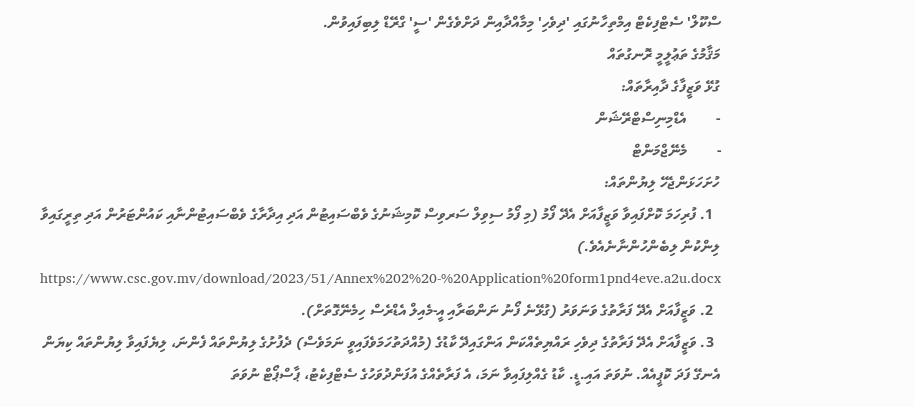ސްކޫލް' ސެޓްފިކެޓް އިމްތިހާނުގައި 'ދިވެހި' މިމާއްދާއިން ދަށްވެގެން 'ސީ' ގްރޭޑް ލިބިފައިވުން.
މަޤާމުގެ ތަޢުލީމީ ރޮނގުތައް
ގުޅޭ ވަޒީފާގެ ދާއިރާތައް:
-        އެޑްމިނިސްޓްރޭޝަން
-        މެނޭޖްމަންޓް
ހުށަހަޅަންޖެހޭ ލިޔުންތައް:
  1. ފުރިހަމަ ކޮށްފައިވާ ވަޒީފާއަށް އެދޭ ފޯމު (މި ފޯމު ސިވިލް ސަރވިސް ކޮމިޝަނުގެ ވެބްސައިޓުން އަދި އިދާރާގެ ވެބްސައިޓުންނާއި ކައުންޓަރުން އަދި ތިރީގައިވާ ލިންކުން ލިބެންހުންނާނެއެވެ.)  https://www.csc.gov.mv/download/2023/51/Annex%202%20-%20Application%20form1pnd4eve.a2u.docx
  2. ވަޒީފާއަށް އެދޭ ފަރާތުގެ ވަނަވަރު (ގުޅޭނެ ފޯނު ނަންބަރާއި އީ-މެއިލް އެޑްރެސް ހިމެނޭގޮތަށް).
  3. ވަޒީފާއަށް އެދޭ ފަރާތުގެ ދިވެހި ރައްޔިތެއްކަން އަންގައިދޭ ކާޑުގެ (މުއްދަތުހަމަވެފައިވީ ނަމަވެސް) ދެފުށުގެ ލިޔުންތައް ފެންނަ، ލިޔެފައިވާ ލިޔުންތައް ކިޔަން އެނގޭ ފަދަ ކޮޕީއެއް. ނުވަތަ އައި.ޑީ. ކާޑު ގެއްލިފައިވާ ނަމަ، އެ ފަރާތެއްގެ އުފަންދުވަހުގެ ސެޓްފިކެޓު، ޕާސްޕޯޓް ނުވަތަ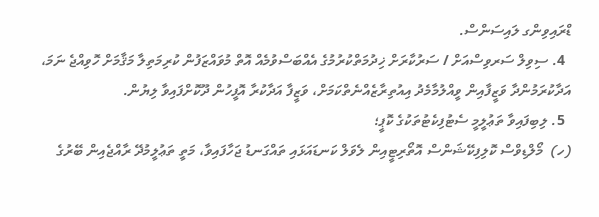ޑްރައިވިންގ ލައިސަންސް.
  4. ސިވިލް ސަރވިސްއަށް / ސަރުކާރަށް ޚިދުމަތްކުރުމުގެ އެއްބަސްވުމެއް އޮތް މުވައްޒަފުން ކުރިމަތިލާ މަޤާމަށް ހޮވިއްޖެ ނަމަ، އަދާކުރަމުންދާ ވަޒީފާއިން ވީއްލުމާމެދު އިއުތިރާޒެއްނެތްކަމަށް، ވަޒީފާ އަދާކުރާ އޮފީހުން ދޫކޮށްފައިވާ ލިޔުން.
  5. ލިބިފައިވާ ތަޢުލީމީ ސެޓުފިކެޓުތަކުގެ ކޮޕީ؛
(ހ)  މޯލްޑިވްސް ކޮލިފިކޭޝަންސް އޮތޯރިޓީއިން ލެވަލް ކަނޑައަޅައި ތައްގަނޑު ޖަހާފައިވާ، މަތީ ތަޢުލީމުދޭ ރާއްޖެއިން ބޭރުގެ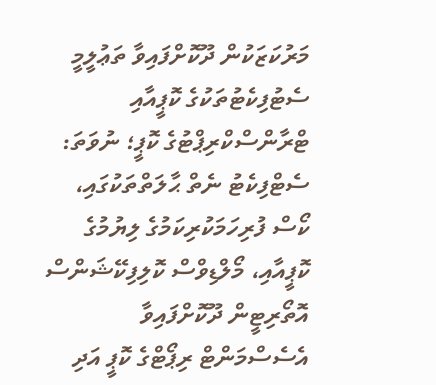މަރުކަޒަކުން ދޫކޮށްފައިވާ ތަޢުލީމީ ސެޓުފިކެޓުތަކުގެ ކޮޕީއާއި ޓްރާންސްކްރިޕްޓުގެ ކޮޕީ؛ ނުވަތަ: ސެޓްފިކެޓު ނެތް ޙާލަތްތަކުގައި، ކޯސް ފުރިހަމަކުރިކަމުގެ ލިޔުމުގެ ކޮޕީއާއި، މޯލްޑިވްސް ކޮލިފިކޭޝަންސް އޮތޯރިޓީން ދޫކޮށްފައިވާ އެސެސްމަންޓް ރިޕޯޓްގެ ކޮޕީ އަދި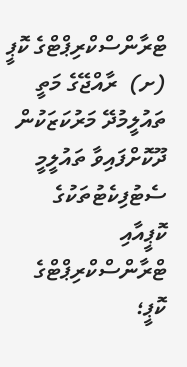ޓްރާންސްކްރިޕްޓްގެ ކޮޕީ
(ށ)  ރާއްޖޭގެ މަތީ ތައުލީމުދޭ މަރުކަޒަކުން ދޫކޮށްފައިވާ ތައުލީމީ ސެޓުފިކެޓުތަކުގެ ކޮޕީއާއި ޓްރާންސްކްރިޕްޓްގެ ކޮޕީ؛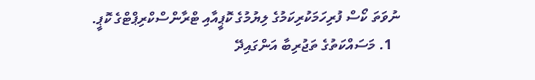ނުވަތަ ކޯސް ފުރިހަމަކުރިކަމުގެ ލިޔުމުގެ ކޮޕީއާއި ޓްރާންސްކްރިޕްޓްގެ ކޮޕީ.
  1. މަސައްކަތުގެ ތަޖުރިބާ އަންގައިދޭ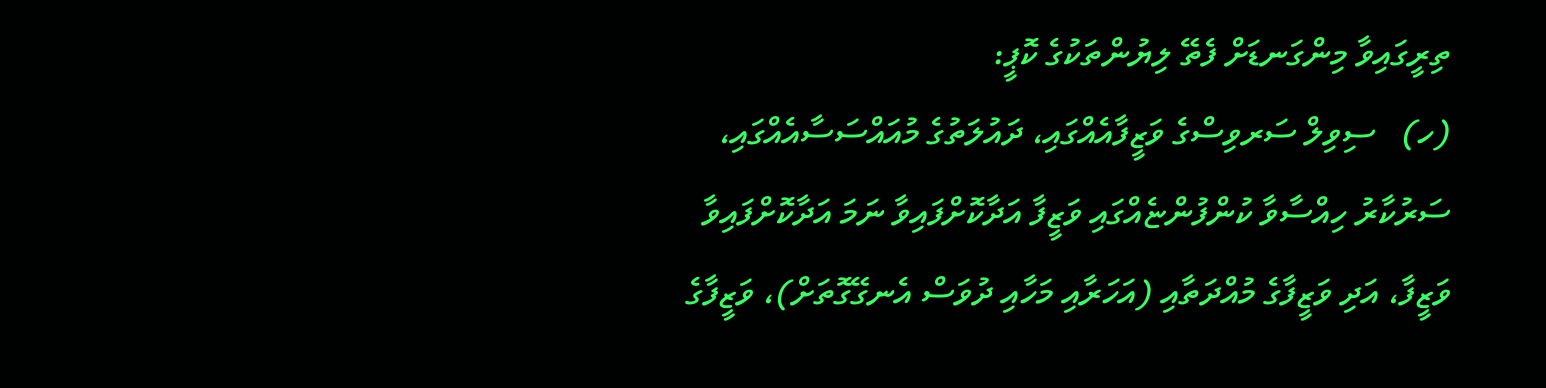ތިރީގައިވާ މިންގަނޑަށް ފެތޭ ލިޔުންތަކުގެ ކޮޕީ:
(ހ)   ސިވިލް ސަރވިސްގެ ވަޒީފާއެއްގައި، ދައުލަތުގެ މުއައްސަސާއެއްގައި، ސަރުކާރު ހިއްސާވާ ކުންފުންޏެއްގައި ވަޒީފާ އަދާކޮށްފައިވާ ނަމަ އަދާކޮށްފައިވާ ވަޒީފާ، އަދި ވަޒީފާގެ މުއްދަތާއި (އަހަރާއި މަހާއި ދުވަސް އެނގޭގޮތަށް)، ވަޒީފާގެ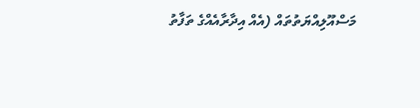މަސްއޫލިއްޔަތުތައް (އެއް އިދާރާއެއްގެ ތަފާތު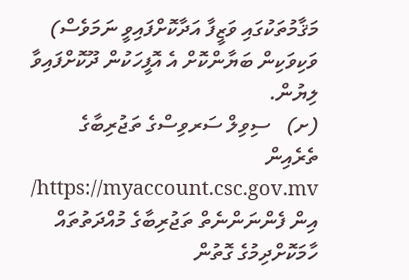މަޤާމުތަކުގައި ވަޒީފާ އަދާކޮށްފައިވީ ނަމަވެސް) ވަކިވަކިން ބަޔާންކޮށް އެ އޮފީހަކުން ދޫކޮށްފައިވާ ލިޔުން.
(ށ)   ސިވިލް ސަރވިސްގެ ތަޖުރިބާގެ ތެރެއިން https://myaccount.csc.gov.mv/ އިން ފެންނަންނެތް ތަޖުރިބާގެ މުއްދަތުތައް ހާމަކޮށްދިމުގެ ގޮތުން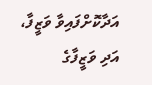އަދާކޮށްފައިވާ ވަޒީފާ، އަދި ވަޒީފާގެ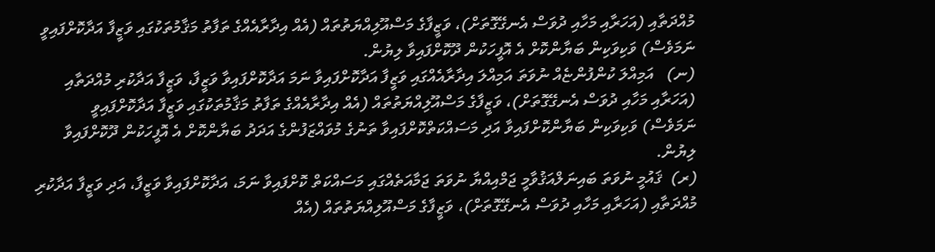މުއްދަތާއި (އަހަރާއި މަހާއި ދުވަސް އެނގޭގޮތަށް)، ވަޒީފާގެ މަސްއޫލިއްޔަތުތައް (އެއް އިދާރާއެއްގެ ތަފާތު މަޤާމުތަކުގައި ވަޒީފާ އަދާކޮށްފައިވީ ނަމަވެސް) ވަކިވަކިން ބަޔާންކޮށް އެ އޮފީހަކުން ދޫކޮށްފައިވާ ލިޔުން.
(ނ)   އަމިއްލަ ކުންފުންޏެއް ނުވަތަ އަމިއްލަ އިދާރާއެއްގައި ވަޒީފާ އަދާކޮށްފައިވާ ނަމަ އަދާކޮށްފައިވާ ވަޒީފާ، ވަޒީފާ އަދާކުރި މުއްދަތާއި (އަހަރާއި މަހާއި ދުވަސް އެނގޭގޮތަށް)، ވަޒީފާގެ މަސްއޫލިއްޔަތުތައް (އެއް އިދާރާއެއްގެ ތަފާތު މަޤާމުތަކުގައި ވަޒީފާ އަދާކޮށްފައިވީ ނަމަވެސް) ވަކިވަކިން ބަޔާންކޮށްފައިވާ އަދި މަސައްކަތްކޮށްފައިވާ ތަނުގެ މުވައްޒަފުންގެ އަދަދު ބަޔާންކޮށް އެ އޮފީހަކުން ދޫކޮށްފައިވާ ލިޔުން.
(ރ)  ޤައުމީ ނުވަތަ ބައިނަލްއަޤުވާމީ ޖަމްއިއްޔާ ނުވަތަ ޖަމާއަތެއްގައި މަސައްކަތް ކޮށްފައިވާ ނަމަ، އަދާކޮށްފައިވާ ވަޒީފާ، އަދި ވަޒީފާ އަދާކުރި މުއްދަތާއި (އަހަރާއި މަހާއި ދުވަސް އެނގޭގޮތަށް)، ވަޒީފާގެ މަސްއޫލިއްޔަތުތައް (އެއް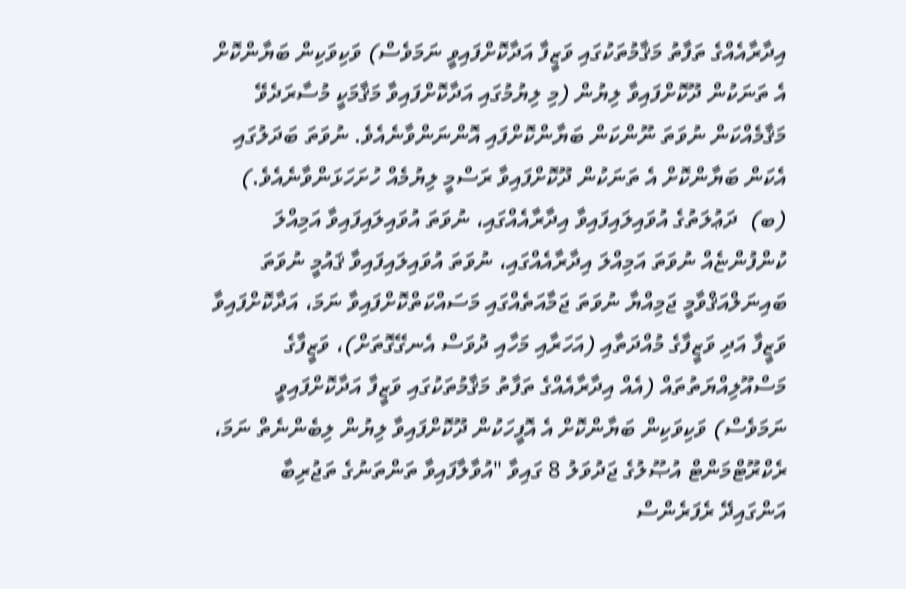އިދާރާއެއްގެ ތަފާތު މަޤާމުތަކުގައި ވަޒީފާ އަދާކޮށްފައިވީ ނަމަވެސް) ވަކިވަކިން ބަޔާންކޮށް އެ ތަނަކުން ދޫކޮށްފައިވާ ލިޔުން (މި ލިޔުމުގައި އަދާކޮށްފައިވާ މަޤާމަކީ މުސާރަދެވޭ މަޤާމެއްކަން ނުވަތަ ނޫންކަން ބަޔާންކޮށްފައި އޮންނަންވާނެއެވެ. ނުވަތަ ބަދަލުގައި އެކަން ބަޔާންކޮށް އެ ތަނަކުން ދޫކޮށްފައިވާ ރަސްމީ ލިޔުމެއް ހުށަހަޅަންވާނެއެވެ.)
(ބ)  ދަޢުލަތުގެ އުވައިލައިފައިވާ އިދާރާއެއްގައި، ނުވަތަ އުވައިލައިފައިވާ އަމިއްލަ ކުންފުންޏެއް ނުވަތަ އަމިއްލަ އިދާރާއެއްގައި، ނުވަތަ އުވައިލައިފައިވާ ޤައުމީ ނުވަތަ ބައިނަލްއަޤްވާމީ ޖަމިއްޔާ ނުވަތަ ޖަމާއަތެއްގައި މަސައްކަތްކޮށްފައިވާ ނަމަ، އަދާކޮށްފައިވާ ވަޒީފާ އަދި ވަޒީފާގެ މުއްދަތާއި (އަހަރާއި މަހާއި ދުވަސް އެނގޭގޮތަށް)، ވަޒީފާގެ މަސްއޫލިއްޔަތުތައް (އެއް އިދާރާއެއްގެ ތަފާތު މަޤާމުތަކުގައި ވަޒީފާ އަދާކޮށްފައިވީ ނަމަވެސް) ވަކިވަކިން ބަޔާންކޮށް އެ އޮފީހަކުން ދޫކޮށްފައިވާ ލިޔުން ލިބެންނެތް ނަމަ، ރެކްރޫޓްމަންޓް އުޞޫލުގެ ޖަދުވަލު 8 ގައިވާ "އުވާލާފައިވާ ތަންތަނުގެ ތަޖުރިބާ އަންގައިދޭ ރެފަރެންސް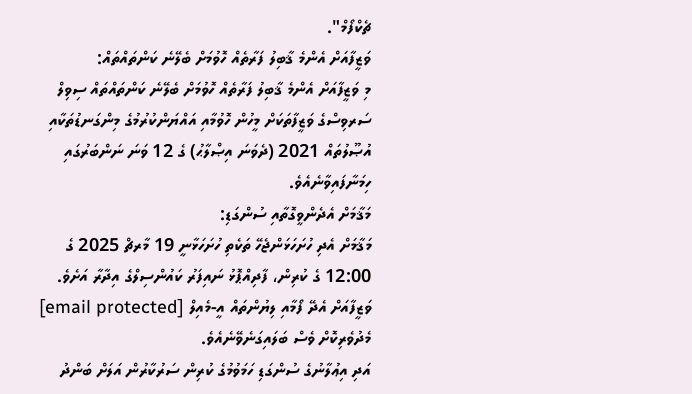ޗެކްފޯމް".
ވަޒީފާއަށް އެންމެ ޤާބިލު ފަރާތެއް ހޮވުމަށް ބެލޭނެ ކަންތައްތައް:
މި ވަޒީފާއަށް އެންމެ ޤާބިލު ފަރާތެއް ހޮވުމަށް ބެލޭނެ ކަންތައްތައް ސިވިލް ސަރވިސްގެ ވަޒީފާތަކަށް މީހުން ހޮވުމާއި އައްޔަންކުރުމުގެ މިންގަނޑުތަކާއި އުޞޫލުތައް 2021 (ދެވަނަ އިޞްލާޙު) ގެ 12 ވަނަ ނަންބަރުގައި ހިމަނާފައިވާނެއެވެ.
މަޤާމަށް އެދެންވީގޮތާއި ސުންގަޑި:
މަޤާމަށް އެދި ހުށަހަޅަންޖެހޭ ތަކެތި ހުށަހަޅާނީ 19 މާރޗް 2025 ގެ 12:00 ގެ ކުރިން، ފާދިއްޕޮޅު ނައިފަރު ކައުންސިލްގެ އިދާރާ އަށެވެ. ވަޒީފާއަށް އެދޭ ފޯމާއި ލިޔުންތައް އީ-މެއިލް [email protected] މެދުވެރިކޮށް ވެސް ބަލައިގަނެވޭނެއެވެ.
އަދި އިޢުލާނުގެ ސުންގަޑި ހަމަވުމުގެ ކުރިން ސަރުކާރުން އަލަށް ބަންދު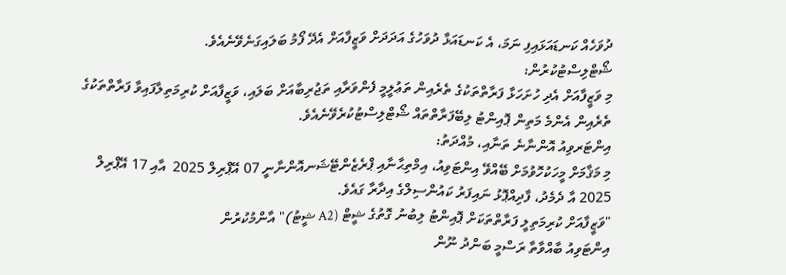ދުވަހެއް ކަނޑައަޅައިފި ނަމަ، އެ ކަނޑައަޅާ ދުވަހުގެ އަދަދަށް ވަޒީފާއަށް އެދޭ ފޯމު ބަލައިގަނެވޭނެއެވެ.
ޝޯޓްލިސްޓުކުރުން:
މި ވަޒީފާއަށް އެދި ހުށަހަޅާ ފަރާތްތަކުގެ ތެރެއިން ތަޢުލީމީ ފެންވަރާއި ތަޖުރިބާއަށް ބަލައި، ވަޒީފާއަށް ކުރިމަތިލާފައިވާ ފަރާތްތަކުގެ ތެރެއިން އެންމެ މަތިން ޕޮއިންޓު ލިބޭފަރާތްތައް ޝޯޓްލިސްޓުކުރެވޭނެއެވެ.
އިންޓަރވިއު އޮންނާނެ ތަނާއި، މުއްދަތު:
މި މަޤާމަށް މީހަކުހޮވުމަށް ބޭއްވޭ އިންޓަވިއު، އިމްތިޙާނާއި ޕްރެޒެންޓޭޝަނއޮންނާނީ 07 އޭޕްރިލް 2025  އާއި 17 އޭޕްރިލް 2025 އާ ދެމެދު، ފާދިއްޕޮޅު ނައިފަރު ކައުންސިލްގެ އިދާރާ ގައެވެ.
"ވަޒީފާއަށް ކުރިމަތިލީ ފަރާތްތަކަށް ޕޮއިންޓު ލިބުނު ގޮތުގެ ޝީޓް (A2 ޝީޓު)" އާންމުކުރުން
އިންޓަވިއު ބާއްވާތާ ރަސްމީ ބަންދު ނޫން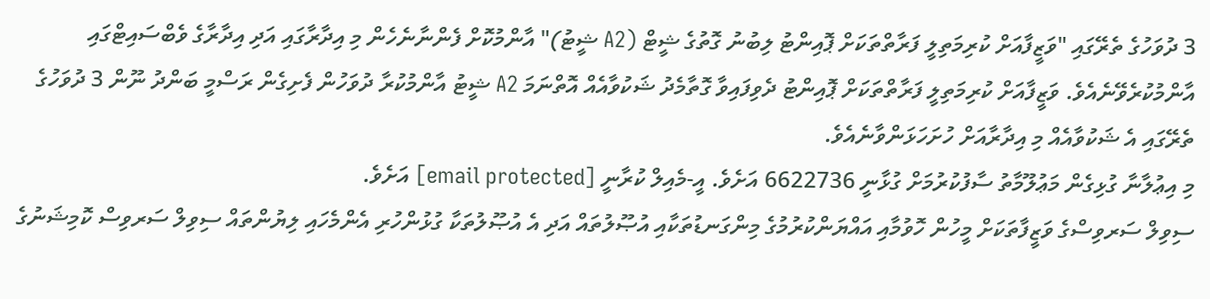3 ދުވަހުގެ ތެރޭގައި "ވަޒީފާއަށް ކުރިމަތިލީ ފަރާތްތަކަށް ޕޮއިންޓު ލިބުނު ގޮތުގެ ޝީޓް (A2 ޝީޓު)" އާންމުކޮށް ފެންނާނެހެން މި އިދާރާގައި އަދި އިދާރާގެ ވެބްސައިޓްގައި އާންމުކުރެވޭނެއެވެ. ވަޒީފާއަށް ކުރިމަތިލީ ފަރާތްތަކަށް ޕޮއިންޓު ދެވިފައިވާ ގޮތާމެދު ޝަކުވާއެއް އޮތްނަމަ A2 ޝީޓު އާންމުކުރާ ދުވަހުން ފެށިގެން ރަސްމީ ބަންދު ނޫން 3 ދުވަހުގެ ތެރޭގައި އެ ޝަކުވާއެއް މި އިދާރާއަށް ހުށަހަޅަންވާނެއެވެ.
މި އިޢުލާނާ ގުޅިގެން މަޢުލޫމާތު ސާފުކުރުމަށް ގުޅާނީ 6622736 އަށެވެ. އީ-މެއިލް ކުރާނީ [email protected] އަށެވެ.
ސިވިލް ސަރވިސްގެ ވަޒީފާތަކަށް މީހުން ހޮވުމާއި އައްޔަންކުރުމުގެ މިންގަނޑުތަކާއި އުޞޫލުތައް އަދި އެ އުޞޫލުތަކާ ގުޅުންހުރި އެންމެހައި ލިޔުންތައް ސިވިލް ސަރވިސް ކޮމިޝަނުގެ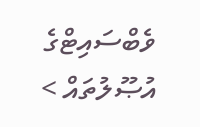ވެބްސައިޓްގެ އުޞޫލުތައް >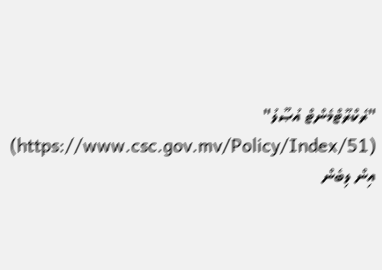"ރެކްރޫޓްމެންޓް އުޞޫލު" (https://www.csc.gov.mv/Policy/Index/51) އިން ލިބެން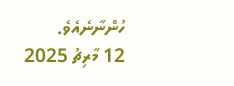ހުންނާނެއެވެ.
12 މާރިޗު 2025